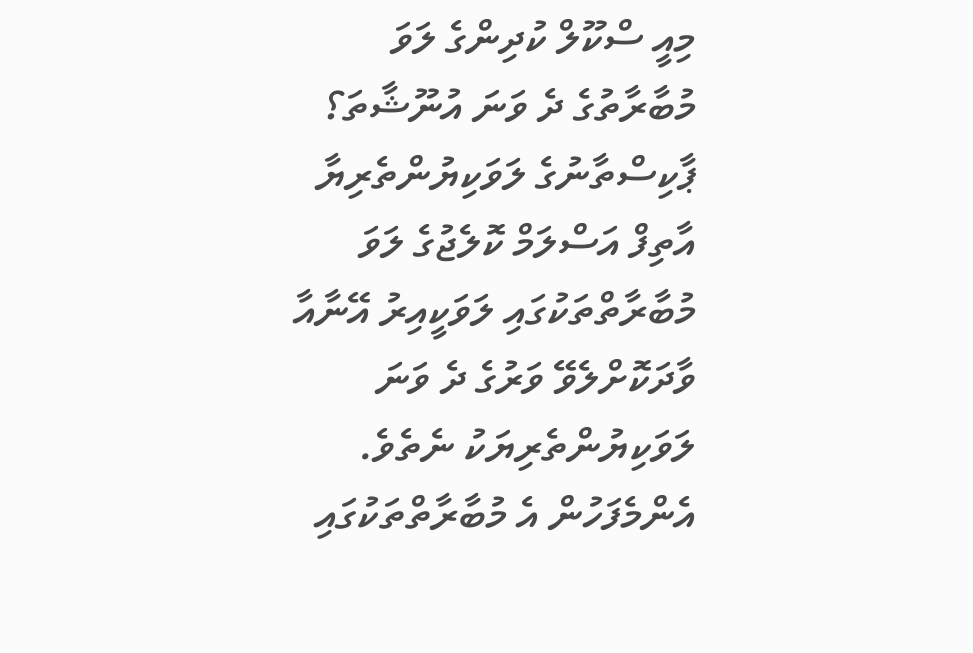މިއީ ސްކޫލް ކުދިންގެ ލަވަ މުބާރާތުގެ ދެ ވަނަ އުނޫޝާތަ؟
ޕާކިސްތާނުގެ ލަވަކިޔުންތެރިޔާ އާތިފް އަސްލަމް ކޮލެޖުގެ ލަވަ މުބާރާތްތަކުގައި ލަވަކީއިރު އޭނާއާ ވާދަކޮށްލެވޭ ވަރުގެ ދެ ވަނަ ލަވަކިޔުންތެރިޔަކު ނެތެވެ. އެންމެފަހުން އެ މުބާރާތްތަކުގައި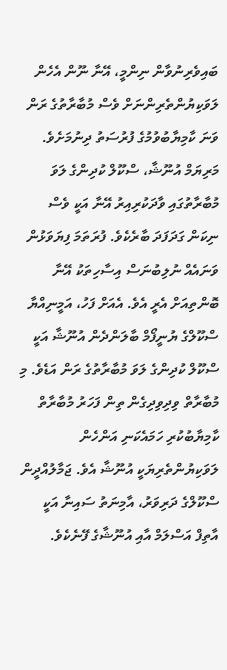ބައިވެރިނުވާން ނިންމީ، އޭނާ ނޫން އެހެން ލަވަކިޔުންތެރިންނަށް ވެސް މުބާރާތުގެ ރަން ވަނަ ކާމިޔާބުވުމުގެ ފުރުސަތު ދިނުމަށެވެ. މަރިޔަމް އުނޫޝާ، ސްކޫލް ކުދިންގެ ލަވަ މުބާރާތުގައި ވާދަކުރިއިރު އޭނާ އަކީ ވެސް ނިކަން ގަދަފަދަ ބާރެކެވެ. ފުރަތަމަ ފިޔަވަޅުން ވަނައެއް ނުލިބުނަސް އިސާހިތަކު އޭނާ ބޮންތިއަށް އެރީ އެވެ. އެއަށް ފަހު، އަމީނިއްޔާ ސްކޫލްގެ ޔުނީފޯމް ބާލަންދެން އުނޫޝާ އަކީ ސްކޫލް ކުދިންގެ ލަވަ މުބާރާތުގެ ރަން އަޑެވެ. މި މުބާރާތް ވިދިވިދިގެން ތިން ފަހަރު މުބާރާތް ކާމިޔާބުކުރި ހަމައެކަނި އަންހެން ލަވަކިޔުންތެރިޔަކީ އުނޫޝާ އެވެ. ޖަމާލުއްދީން ސްކޫލްގެ ދަރިވަރު، އާމިނަތު ސައިނާ އަކީ އާތިފް އަސްލަމް އާއި އުނޫޝާގެ ފޭނެކެވެ.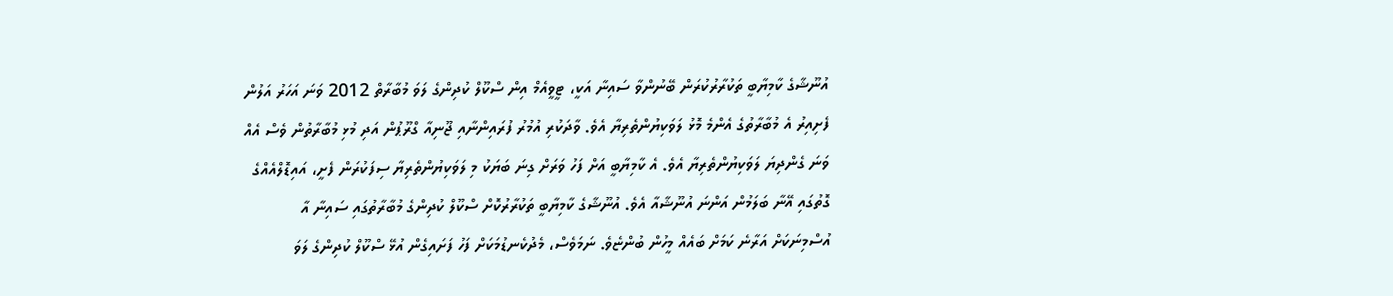އުނޫޝާގެ ކާމިޔާބީ ތަކުރާރުކުރަން ބޭނުންވާ ސައިނާ އަކީ، ޓީވީއެމް އިން ސްކޫލް ކުދިންގެ ލަވަ މުބާރާތް 2012 ވަނަ އަހަރު އަލުން ފެށިއިރު އެ މުބާރާތުގެ އެންމެ މޮޅު ލަވަކިޔުންތެރިޔާ އެވެ. ވާދަކުރި އުމުރު ފުރައިންނާއި ޖޫނިއާ ގްރޫޕުން އަދި މުޅި މުބާރާތުން ވެސް އެއް ވަނަ ގެންދިޔަ ލަވަކިޔުންތެރިޔާ އެވެ. އެ ކާމިޔާބީ އަށް ފަހު ވަރަށް ގިނަ ބަޔަކު މި ލަވަކިޔުންތެރިޔާ ސިފަކުރަން ފެށީ، އައިޑޮލްއެއްގެ ގޮތުގައި އޭނާ ބަލަމުން އަންނަ އުނޫޝާއާ އެވެ. އުނޫޝާގެ ކާމިޔާބީ ތަކުރާރުކޮށް ސްކޫލް ކުދިންގެ މުބާރާތުގައި ސައިނާ އާ އުސްމިނަކަށް އަރާނެ ކަމަށް ބައެއް މީހުން ބުންޏެވެ. ނަމަވެސް، މެދުކެނޑުމަކަށް ފަހު ފަށައިގެން އުޅޭ ސްކޫލް ކުދިންގެ ލަވަ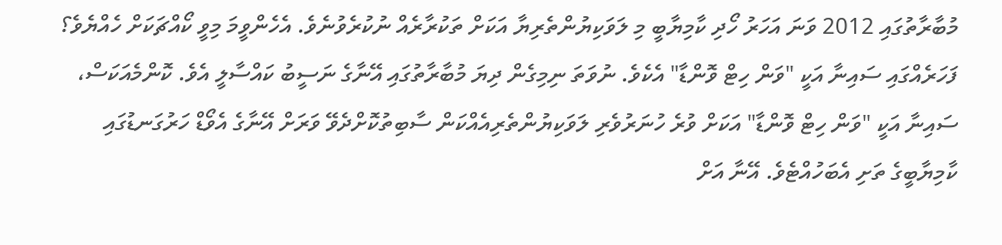މުބާރާތުގައި 2012 ވަނަ އަހަރު ހޯދި ކާމިޔާބީ މި ލަވަކިޔުންތެރިޔާ އަކަށް ތަކުރާރެއް ނުކުރެވުނެވެ. އެހެންވީމަ މިވީ ކޯއްޗަކަށް ހެއްޔެވެ؟ ފަހަރެއްގައި ސައިނާ އަކީ "ވަން ހިޓް ވޮންޑާ" އެކެވެ. ނުވަތަ ނިމިގެން ދިޔަ މުބާރާތުގައި އޭނާގެ ނަސީބު ކައްސާލީ އެވެ. ކޮންމެއަކަސް، ސައިނާ އަކީ "ވަން ހިޓް ވޮންޑާ" އަކަށް ވުރެ ހުނަރުވެރި ލަވަކިޔުންތެރިއެއްކަން ސާބިތުކޮށްދެވޭ ވަރަށް އޭނާގެ އެވޯޑް ހަރުގަނޑުގައި ކާމިޔާބީގެ ތަށި އެބަހުއްޓެވެ. އޭނާ އަށް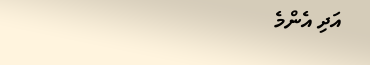އަދި އެންމެ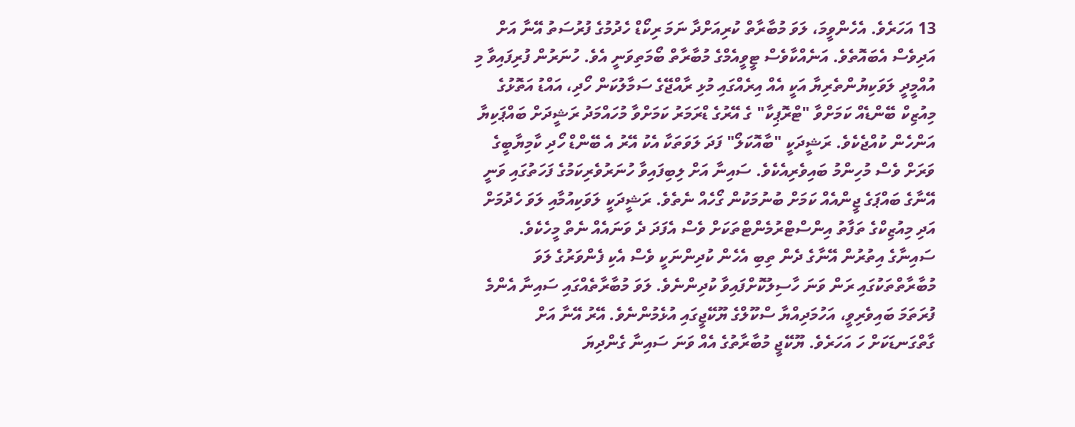13 އަހަރެވެ. އެހެންވީމަ، ލަވަ މުބާރާތް ކުރިއަށްދާ ނަމަ ރިކޯޑް ހެދުމުގެ ފުރުސަތު އޭނާ އަށް އަދިވެސް އެބައޮތެވެ. އަނެއްކާވެސް ޓީވީއެމްގެ މުބާރާތް ބޯމަތިވަނީ އެވެ. ހުނަރުން ފުރިފައިވާ މި އުއްމީދީ ލަވަކިޔުންތެރިޔާ އަކީ އެއް އިރެއްގައި މުޅި ރާއްޖޭގެ ސަމާލުކަން ހޯދި، އައްޑު އަތޮޅުގެ މިއުޒިކް ބޭންޑެއް ކަމަށްވާ "ޓްރޮޕިކާ" ގެ އޭރުގެ ޑްރަމަރު ކަމަށްވާ މުހައްމަދު ރަޝީދަށް ބައްޕަކިޔާ އަންހެން ކުއްޖެކެވެ. ރަޝީދަކީ "ބާއޮކަލޯ" ފަދަ ލަވަތަކާ އެކު އޭރު އެ ބޭންޑް ހޯދި ކާމިޔާބީގެ ވަރަށް ވެސް މުހިންމު ބައިވެރިއެކެވެ. ސައިނާ އަށް ލިބިފައިވާ ހުނަރުވެރިކަމުގެ ފަހަތުގައި ވަނީ އޭނާގެ ބައްޕަގެ ޖީންއެއް ކަމަށް ބުނުމަކުން ގޯހެއް ނެތެވެ. ރަޝީދަކީ ލަވަކިއުމާއި ލަވަ ހެދުމަށް އަދި މިއުޒިކްގެ ތަފާތު އިންސްޓްރުމެންޓްތަކަށް ވެސް އެފަދަ ދެ ވަނައެއް ނެތް މީހެކެވެ. ސައިނާގެ އިތުރުން އޭނާގެ ދެން ތިބި އެހެން ކުދިންނަކީ ވެސް އެކި ފެންވަރުގެ ލަވަ މުބާރާތްތަކުގައި ރަން ވަނަ ހާސިލުކޮށްފައިވާ ކުދިންނެވެ. ލަވަ މުބާރާތެއްގައި ސައިނާ އެންމެ ފުރަތަމަ ބައިވެރިވީ، އަހުމަދިއްޔާ ސްކޫލްގެ ޔޫކޭޖީގައި އުޅެމުންނެވެ. އޭރު އޭނާ އަށް ގާތްގަނޑަކަށް ހަ އަހަރެވެ. ޔޫކޭޖީ މުބާރާތުގެ އެއް ވަނަ ސައިނާ ގެންދިޔަ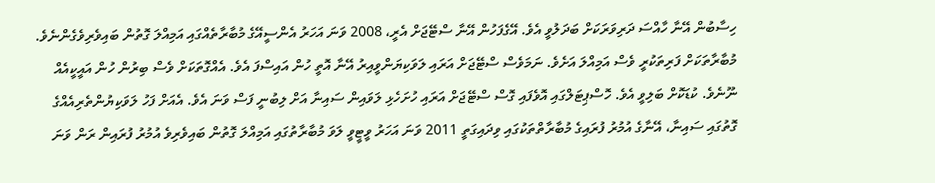ހިސާބުން އޭނާ ހާއްސަ ދަރިވަރަކަށް ބަދަލުވީ އެވެ. އޭގެފަހުން އޭނާ ސްޓޭޖަށް އެރީ، 2008 ވަނަ އަހަރު އެންސީއޭގެ މުބާރާތެއްގައި އަމިއްލަ ގޮތުން ބައިވެރިވެގެންނެވެ. މުބާރާތަކަށް ފަރިތަކުރީ ވެސް އަމިއްލަ އަށެވެ. ނަމަވެސް ސްޓޭޖަށް އަރައި ލަވަކިޔަންވީއިރު އޭނާ އޮތީ ހުން އައިސްފަ އެވެ. އެއްގޮތަކަށް ވެސް ބިރުން ހުން އައީކީއެއް ނޫނެވެ. ކުޑަކޮށް ބަލިވީ އެވެ. ހޮސްޕިޓަލްގައި އޮވެފައި ގޮސް ސްޓޭޖަށް އަރައި ހުށަހެޅި ލަވައިން ސައިނާ އަށް ލިބުނީ ފަސް ވަނަ އެވެ. އެއަށް ފަހު ލަވަކިޔުންތެރިއެއްގެ ގޮތުގައި ސައިނާ، އޭނާގެ އުމުރު ފުރައިގެ މުބާރާތްތަކުގައި ވިދައިގަތީ 2011 ވަނަ އަހަރު ވީޓީވީ ލަވަ މުބާރާތުގައި އަމިއްލަ ގޮތުން ބައިވެރިވެ އުމުރު ފުރައިން ރަން ވަނަ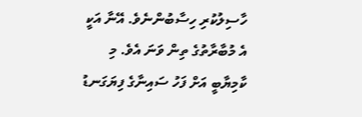ހާސިލުކުރި ހިސާބުންނެވެ. އޭނާ އަކީ އެ މުބާރާތުގެ ތިން ވަނަ އެވެ. މި ކާމިޔާބީ އަށް ފަހު ސައިނާގެ ފިޔަގަނޑު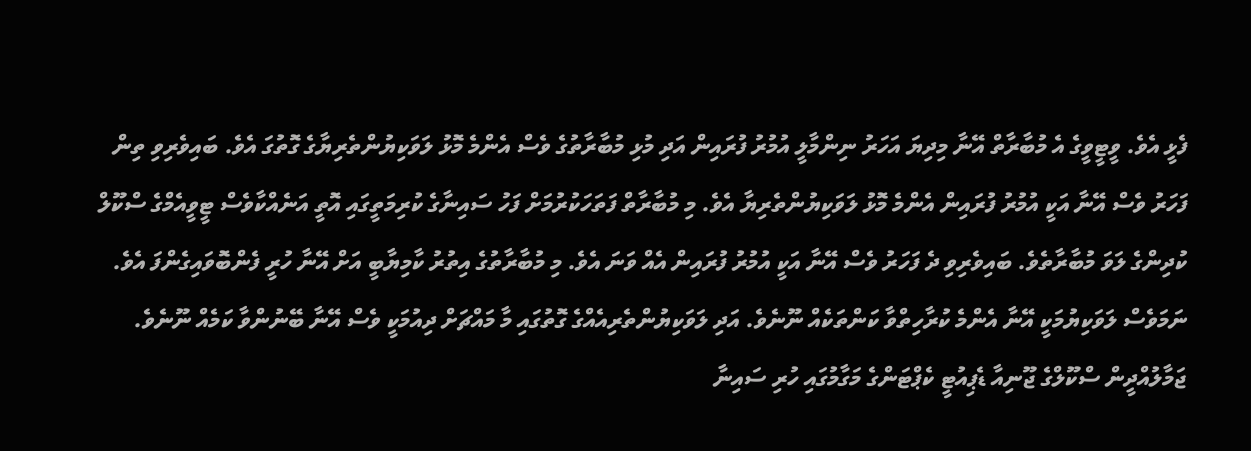ފެޅީ އެވެ. ވީޓީވީގެ އެ މުބާރާތް އޭނާ މިދިޔަ އަހަރު ނިންމާލީ އުމުރު ފުރައިން އަދި މުޅި މުބާރާތުގެ ވެސް އެންމެ މޮޅު ލަވަކިޔުންތެރިޔާގެ ގޮތުގަ އެވެ. ބައިވެރިވި ތިން ފަހަރު ވެސް އޭނާ އަކީ އުމުރު ފުރައިން އެންމެ މޮޅު ލަވަކިޔުންތެރިޔާ އެވެ. މި މުބާރާތް ފަތަހަކުރުމަށް ފަހު ސައިނާގެ ކުރިމަތީގައި އޮތީ އަނެއްކާވެސް ޓީވީއެމްގެ ސްކޫލް ކުދިންގެ ލަވަ މުބާރާތެވެ. ބައިވެރިވި ދެ ފަހަރު ވެސް އޭނާ އަކީ އުމުރު ފުރައިން އެއް ވަނަ އެވެ. މި މުބާރާތުގެ އިތުރު ކާމިޔާބީ އަށް އޭނާ ހުރީ ފެންބޮވައިގެންފަ އެވެ. ނަމަވެސް ލަވަކިޔުމަކީ އޭނާ އެންމެ ކުރާހިތްވާ ކަންތަކެއް ނޫނެވެ. އަދި ލަވަކިޔުންތެރިއެއްގެ ގޮތުގައި މާ މައްޗަށް ދިއުމަކީ ވެސް އޭނާ ބޭނުންވާ ކަމެއް ނޫނެވެ. ޖަމާލުއްދީން ސްކޫލްގެ ޖޫނިއާ ޑެޕިއުޓީ ކެޕްޓަންގެ މަގާމުގައި ހުރި ސައިނާ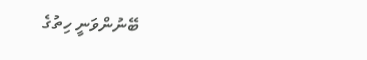ބޭނުންވަނީ ހިތުގެ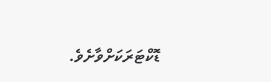ޑޮކްޓަރަކަށްވާށެވެ.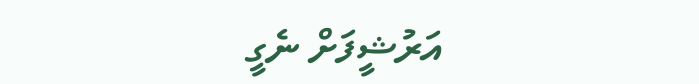އަރުޝީފަށް ނެގީ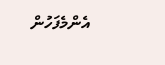އެންމެފަހުން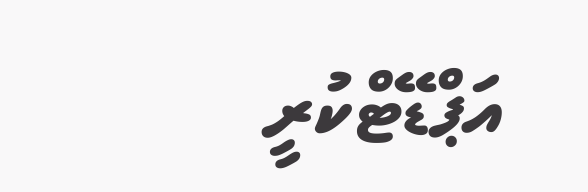އަޕްޑޭޓްކުރީ